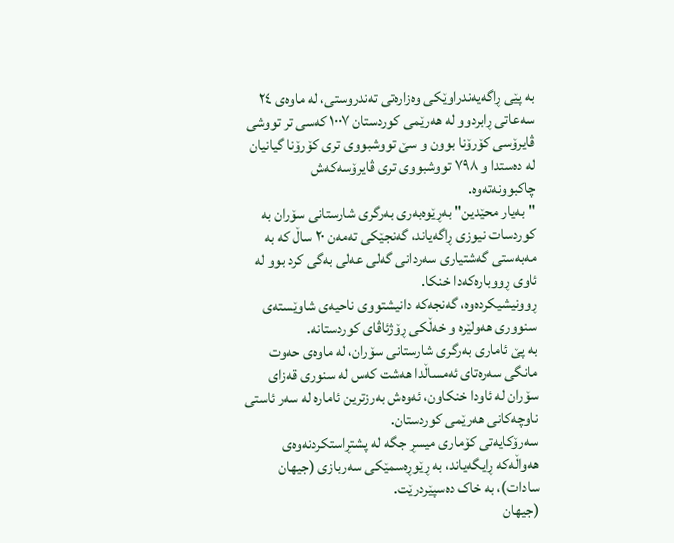بە پێی ڕاگەیەندراوێکی وەزارەتی تەندروستی، لە ماوەی ٢٤ سەعاتی ڕابردوو لە ھەرێمی کوردستان ١٠٠٧ کەسی تر تووشی ڤایرۆسی کۆرۆنا بوون و سێ تووشبووی تری کۆرۆنا گیانیان لە دەستدا و ٧٩٨ تووشبووی تری ڤایرۆسەکەش چاکبوونەتەوە.
"بەیار محێدین" بەڕێوەبەری بەرگری شارستانی سۆران بە کوردسات نیوزی ڕاگەیاند، گەنجێکی تەمەن ٢٠ ساڵ کە بە مەبەستی گەشتیاری سەردانی گەلی عەلی بەگی کرد بوو لە ئاوی ڕووبارەکەدا خنکا.
ڕوونیشیکردەوە، گەنجەکە دانیشتووی ناحیەی شاوێستەی سنووری ھەولێرە و خەڵکی ڕۆژئاڤای کوردستانە.
بە پێ ئاماری بەرگری شارستانی سۆران، لە ماوەی حەوت مانگی سەرەتای ئەمساڵدا ھەشت کەس لە سنوری قەزای سۆران لە ئاودا خنکاون، ئەوەش بەرزترین ئامارە لە سەر ئاستی ناوچەکانی ھەرێمی کوردستان.
سەرۆکایەتی کۆماری میسڕ جگە لە پشتڕاستکردنەوەی ھەواڵەکە ڕایگەیاند، بە ڕێوڕەسمێکی سەربازی (جیھان سادات)، بە خاک دەسپێردرێت.
(جیھان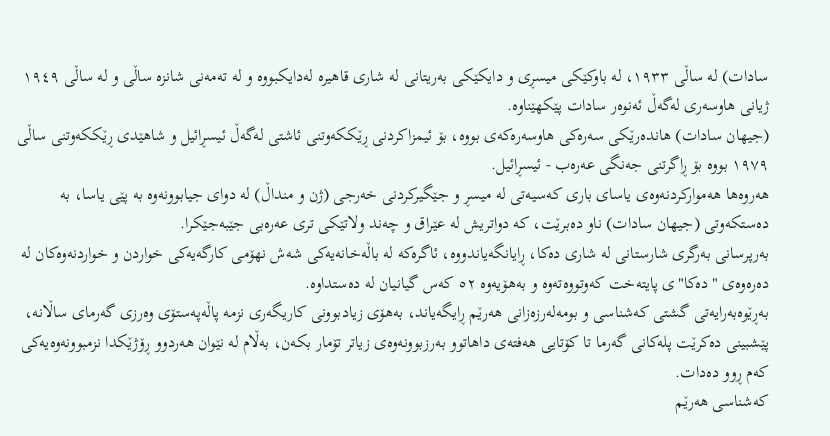سادات) لە ساڵی ١٩٣٣، لە باوکێکی میسڕی و دایکێکی بەریتانی لە شاری قاھیرە لەدایکبووە و لە تەمەنی شانزە ساڵی و لە ساڵی ١٩٤٩ ژیانی ھاوسەری لەگەڵ ئەنوەر سادات پێکھێناوە.
(جیھان سادات) ھاندەرێکی سەرەکی ھاوسەرەکەی بووە، بۆ ئیمزاکردنی ڕێککەوتنی ئاشتی لەگەڵ ئیسڕائیل و شاھێدی ڕێککەوتنی ساڵی ١٩٧٩ بووە بۆ ڕاگرتنی جەنگی عەرەب - ئیسڕائیل.
ھەروەھا ھەموارکردنەوەی یاسای باری کەسیەتی لە میسڕ و جێگیرکردنی خەرجی (ژن و منداڵ) لە دوای جیابوونەوە بە پێی یاسا، بە دەستکەوتی (جیھان سادات) ناو دەبرێت، کە دواتریش لە عێراق و چەند ولاتێکی تری عەرەبی جێبەجێکرا.
بەرپرسانی بەرگری شارستانی لە شاری دەکا، ڕایانگەیاندووە، ئاگرەکە لە باڵەخانەیەکی شەش نھۆمی کارگەیەکی خواردن و خواردنەوەکان لە دەرەوەی "دەکا"ی پایتەخت کەوتووەتەوە و بەھۆیەوە ٥٢ کەس گیانیان لە دەستداوە.
بەڕێوەبەرایەتی گشتی کەشناسی و بومەلەرزەزانی ھەرێم ڕایگەیاند، بەھۆی زیادبوونی کاریگەری نزمە پاڵەپەستۆی وەرزی گەرمای ساڵانە، پێشبینی دەکرێت پلەکانی گەرما تا کۆتایی ھەفتەی داھاتوو بەرزبوونەوەی زیاتر تۆمار بکەن، بەڵام لە نێوان ھەردوو ڕۆژێکدا نزمبوونەوەیەکی کەم ڕوو دەدات.
کەشناسی ھەرێم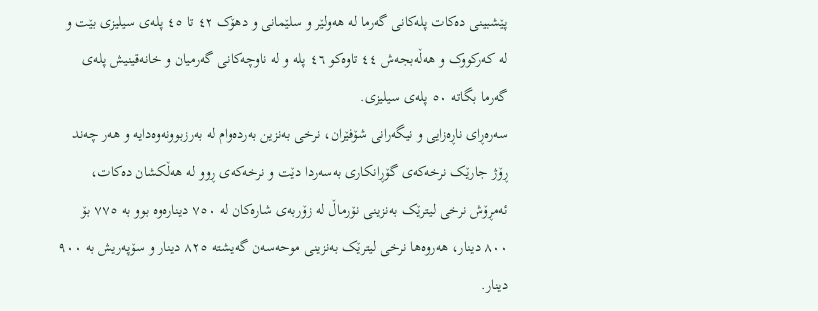پێشبینی دەکات پلەکانی گەرما لە ھەولێر و سلێمانی و دھۆک ٤٢ تا ٤٥ پلەی سیلیزی بێت و لە کەرکووک و ھەڵەبجەش ٤٤ تاوەکو ٤٦ پلە و لە ناوچەکانی گەرمیان و خانەقینیش پلەی گەرما بگاتە ٥٠ پلەی سیلیزی.
سەرەڕای ناڕەزایی و نیگەرانی شۆفێران، نرخی بەنزین بەردەوام لە بەرزبوونەوەدایە و ھەر چەند ڕۆژ جارێک نرخەکەی گۆڕانکاری بەسەردا دێت و نرخەکەی ڕوو لە ھەڵکشان دەکات، ئەمڕۆش نرخی لیترێک بەنزینی نۆرماڵ لە زۆربەی شارەکان لە ٧٥٠ دینارەوە بوو بە ٧٧٥ بۆ ٨٠٠ دینار، ھەروەھا نرخی لیترێک بەنزینی موحەسەن گەیشتە ٨٢٥ دینار و سۆپەریش بە ٩٠٠ دینار.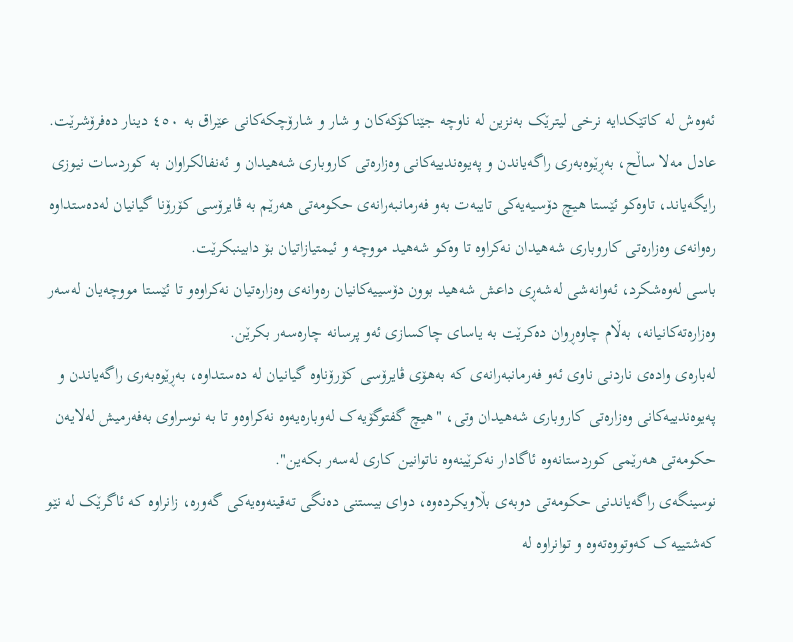ئەوەش لە کاتێکدایە نرخی لیترێک بەنزین لە ناوچە جێناکۆکەکان و شار و شارۆچکەکانی عێراق بە ٤٥٠ دینار دەفرۆشرێت.
عادل مەلا ساڵح، بەڕێوەبەری راگەیاندن و پەیوەندییەکانی وەزارەتی کاروباری شەھیدان و ئەنفالکراوان بە کوردسات نیوزی رایگەیاند، تاوەکو ئێستا ھیچ دۆسیەیەکی تایبەت بەو فەرمانبەرانەی حکومەتی ھەرێم بە ڤایرۆسی کۆرۆنا گیانیان لەدەستداوە رەوانەی وەزارەتی کاروباری شەھیدان نەکراوە تا وەکو شەھید مووچە و ئیمتیازاتیان بۆ دابینبکرێت.
باسی لەوەشکرد، ئەوانەشی لەشەڕی داعش شەھید بوون دۆسییەکانیان رەوانەی وەزارەتیان نەکراوەو تا ئێستا مووچەیان لەسەر وەزارەتەکانیانە، بەڵام چاوەڕوان دەکرێت بە یاسای چاکسازی ئەو پرسانە چارەسەر بکرێن.
لەبارەی وادەی ناردنی ناوی ئەو فەرمانبەرانەی کە بەھۆی ڤایرۆسی کۆرۆناوە گیانیان لە دەستداوە، بەڕێوەبەری راگەیاندن و پەیوەندییەکانی وەزارەتی کاروباری شەھیدان وتی، "ھیچ گفتوگۆیەک لەوبارەیەوە نەکراوەو تا بە نوسراوی بەفەرمیش لەلایەن حکومەتی ھەرێمی کوردستانەوە ئاگادار نەکرێینەوە ناتوانین کاری لەسەر بکەین".
نوسینگەی راگەیاندنی حکومەتی دوبەی بڵاویکردەوە، دوای بیستنی دەنگی تەقینەوەیەکی گەورە، زانراوە کە ئاگرێک لە نێو کەشتییەک کەوتووەتەوە و توانراوە لە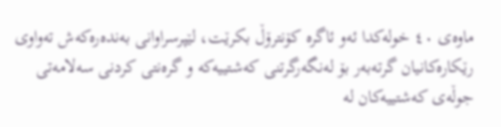ماوەی ٤٠ خولەکدا ئەو ئاگرە کۆنترۆڵ بکرێت، لێپرسراوانی بەندەرەکەش تەواوی رێکارەکانیان گرتەبەر بۆ لەنگەرگرتنی کەشتییەکە و گرەنتی کردنی سەلامەتی جوڵەی کەشتییەکان لە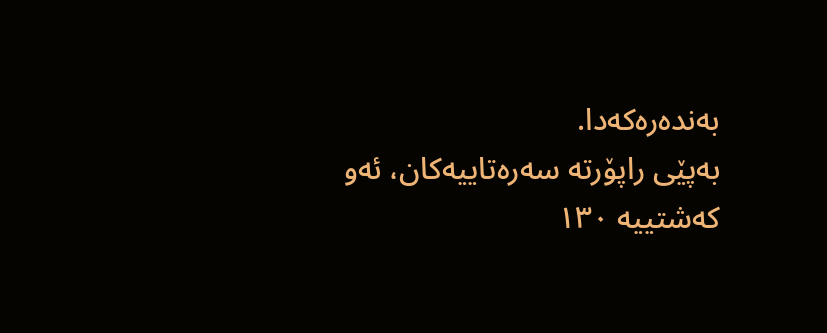بەندەرەکەدا.
بەپێی راپۆرتە سەرەتاییەکان، ئەو کەشتییە ١٣٠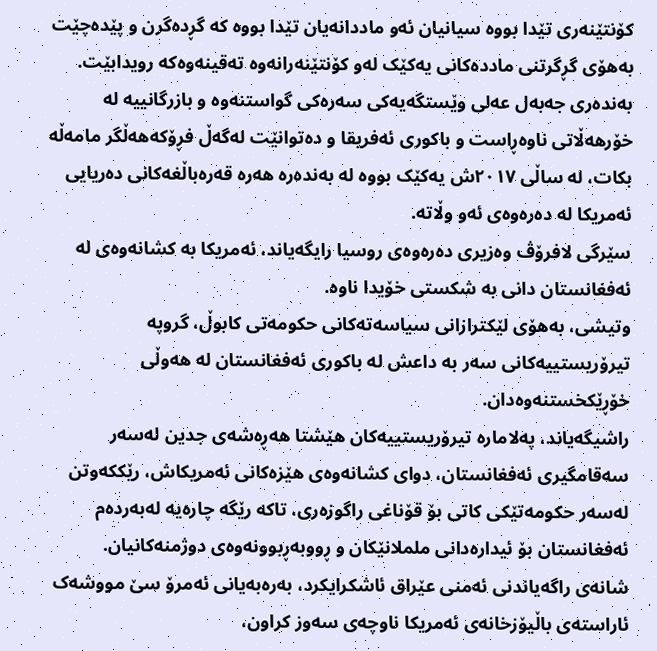کۆنتێنەری تێدا بووە سیانیان ئەو ماددانەیان تێدا بووە کە گڕدەگرن و پێدەچێت بەھۆی گڕگرتنی ماددەکانی یەکێک لەو کۆنتێنەرانەوە تەقینەوەکە رویدابێت.
بەندەری جەبەل عەلی وێستگەیەکی سەرەکی گواستنەوە و بازرگانییە لە خۆرھەڵاتی ناوەڕاست و باکوری ئەفریقا و دەتوانێت لەگەڵ فڕۆکەھەڵگر مامەڵە بکات، لە ساڵی ٢٠١٧ش یەکێک بووە لە بەندەرە ھەرە قەرەباڵغەکانی دەریایی ئەمریکا لە دەرەوەی ئەو وڵاتە.
سێرگی لافرۆڤ وەزیری دەرەوەی روسیا رایگەیاند، ئەمریکا بە کشانەوەی لە ئەفغانستان دانی بە شکستی خۆیدا ناوە.
وتیشی، بەھۆی لێکترازانی سیاسەتەکانی حکومەتی کابوڵ، گروپە تیرۆریستییەکانی سەر بە داعش لە باکوری ئەفغانستان لە ھەوڵی خۆڕێکخستنەوەدان.
راشیگەیاند، پەلامارە تیرۆریستییەکان ھێشتا ھەڕەشەی جدین لەسەر سەقامگیری ئەفغانستان، دوای کشانەوەی ھێزەکانی ئەمریکاش، رێککەوتن لەسەر حکومەتێکی کاتی بۆ قۆناغی راگوزەری، تاکە رێگە چارەیە لەبەردەم ئەفغانستان بۆ ئیدارەدانی ململانێکان و ڕووبەڕبوونەوەی دوژمنەکانیان.
شانەی راگەیاندنی ئەمنی عێراق ئاشکرایکرد، بەرەبەیانی ئەمرۆ سێ مووشەک ئاراستەی باڵیۆزخانەی ئەمریکا ناوچەی سەوز کراون،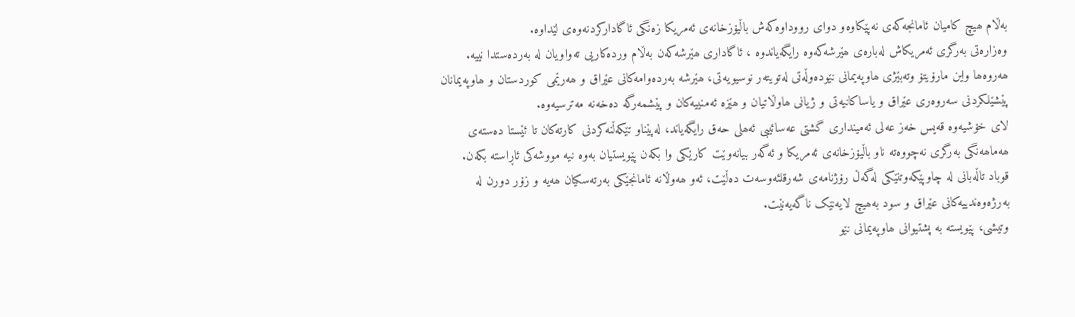بەڵام ھیچ کامیان ئامانجەکەی نەپێکاوەو دوای رووداوەکەش باڵیۆزخانەی ئەمریکا زەنگی ئاگادارکردنەوەی لێداوە.
وەزارەتی بەرگری ئەمریکاش لەبارەی ھێرشەکەوە رایگەیاندوە ، ئاگاداری ھێرشەکەن بەڵام وردەکاریی تەواویان لە بەردەستدا نییە.
ھەروەھا واین مارۆیتۆ وتەبێژی ھاوپەیمانی نێودەوڵەتی لەتویتەر نوسیویەتی، ھێرشە بەردەوامەکانی عێراق و ھەرێمی کوردستان و ھاوپەیمانان پێشێلکردنی سەروەری عێراق و یاساکانیەتی و ژیانی ھاوڵاتیان و ھێزە ئەمنییەکان و پێشمەرگە دەخەنە مەترسیەوە.
لای خۆشیەوە قەیس خەز عەلی ئەمینداری گشتی عەسائیبی ئەھلی حەق رایگەیاند، لەپێناو تێکەڵنەکردنی کارتەکان تا ئێستا دەستەی ھەماھەنگی بەرگری نەچووەتە ناو باڵیۆزخانەی ئەمریکا و ئەگەر بیانەوێت کارێکی وا بکەن پێویستیان بەوە نیە مووشەکی ئاڕاستە بکەن.
قوباد تاڵەبانی لە چاوپێکەوتنێکی لەگەڵ رۆژنامەی شەرقلئەوسەت دەڵێت، ئەو ھەوڵانە ئامانجێکی بەرتەسکیان ھەیە و زۆر دورن لە بەرژەوەندییەکانی عێراق و سود بەھیچ لایەنێک ناگەیەنێت.
وتیشی، پێویستە بە پشتیوانی ھاوپەیمانی نێو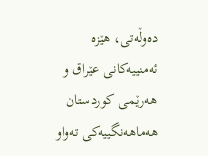دەوڵەتی، ھێزە ئەمنییەکانی عێراق و ھەرێمی کوردستان ھەماھەنگییەکی تەواو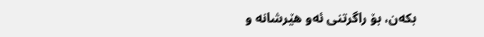بکەن، بۆ راگرتنی ئەو ھێرشانە و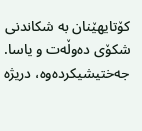کۆتایھێنان بە شکاندنی شکۆی دەوڵەت و یاسا.
جەختیشیکردەوە، دریژە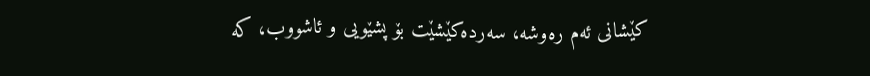کێشانی ئەم رەوشە، سەردەکێشێت بۆ پشێویی و ئاشووب، کە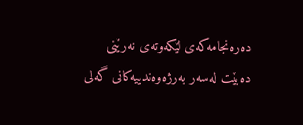دەرەنجامەکەی لێکەوتەی نەرێنی دەبێت لەسەر بەرژەوەندییەکانی گەلی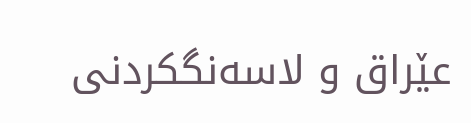عێراق و لاسەنگکردنی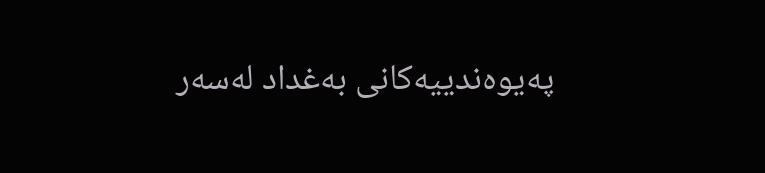پەیوەندییەکانی بەغداد لەسەر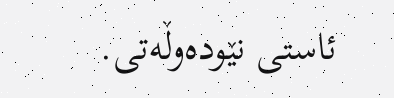ئاستی نێودەوڵەتی.